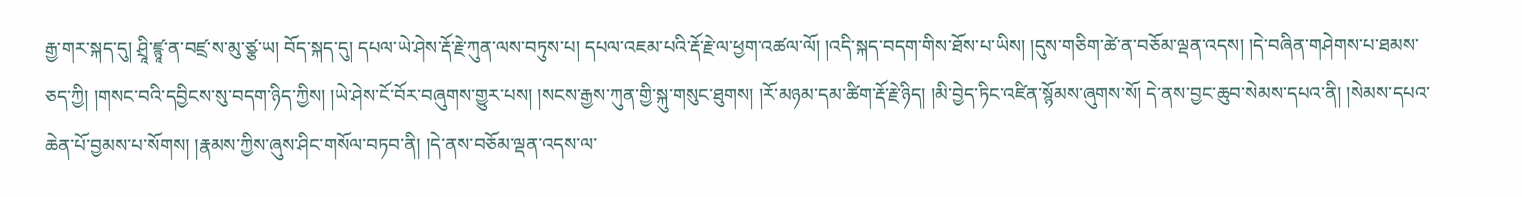རྒྱ་གར་སྐད་དུ། ཤྲཱི་ཛྙཱ་ན་བཛྲ་ས་མུ་ཙྩ་ཡ། བོད་སྐད་དུ། དཔལ་ཡེ་ཤེས་རྡོ་རྗེ་ཀུན་ལས་བཏུས་པ། དཔལ་འཇམ་པའི་རྡོ་རྗེ་ལ་ཕྱག་འཚལ་ལོ། །འདི་སྐད་བདག་གིས་ཐོས་པ་ཡིས། །དུས་གཅིག་ཚེ་ན་བཅོམ་ལྡན་འདས། །དེ་བཞིན་གཤེགས་པ་ཐམས་ཅད་ཀྱི། །གསང་བའི་དབྱིངས་སུ་བདག་ཉིད་ཀྱིས། །ཡེ་ཤེས་ངོ་བོར་བཞུགས་གྱུར་པས། །སངས་རྒྱས་ཀུན་གྱི་སྐུ་གསུང་ཐུགས། །རོ་མཉམ་དམ་ཚིག་རྡོ་རྗེ་ཉིད། །མི་བྱེད་ཏིང་འཛིན་སྙོམས་ཞུགས་སོ། དེ་ནས་བྱང་ཆུབ་སེམས་དཔའ་ནི། །སེམས་དཔའ་ཆེན་པོ་བྱམས་པ་སོགས། །རྣམས་ཀྱིས་ཞུས་ཤིང་གསོལ་བཏབ་ནི། །དེ་ནས་བཅོམ་ལྡན་འདས་ལ་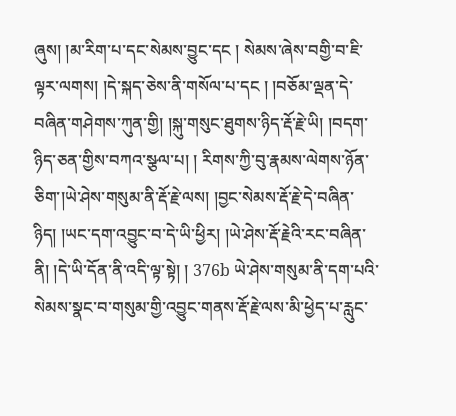ཞུས། །མ་རིག་པ་དང་སེམས་བྱུང་དང ། སེམས་ཞེས་བགྱི་བ་ཇི་ལྟར་ལགས། །དེ་སྐད་ཅེས་ནི་གསོལ་པ་དང ། །བཅོམ་ལྡན་དེ་བཞིན་གཤེགས་ཀུན་གྱི། །སྐུ་གསུང་ཐུགས་ཉིད་རྡོ་རྗེ་ཡི། །བདག་ཉིད་ཅན་གྱིས་བཀའ་སྩལ་པ། ། རིགས་ཀྱི་བུ་རྣམས་ལེགས་ཉོན་ཅིག་།ཡེ་ཤེས་གསུམ་ནི་རྡོ་རྗེ་ལས། །བྱང་སེམས་རྡོ་རྗེ་དེ་བཞིན་ཉིད། །ཡང་དག་འབྱུང་བ་དེ་ཡི་ཕྱིར། །ཡེ་ཤེས་རྡོ་རྗེའི་རང་བཞིན་ནི། །དེ་ཡི་དོན་ནི་འདི་ལྟ་སྟེ། ། 376b ཡེ་ཤེས་གསུམ་ནི་དག་པའི་སེམས་སྣང་བ་གསུམ་གྱི་འབྱུང་གནས་རྡོ་རྗེ་ལས་མི་ཕྱེད་པ་རླུང་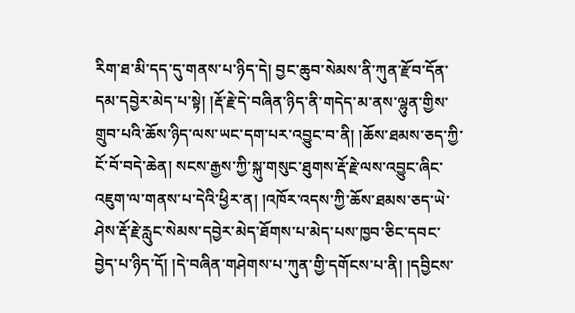རིག་ཐ་མི་དད་དུ་གནས་པ་ཉིད་དེ། བྱང་ཆུབ་སེམས་ནི་ཀུན་རྫོབ་དོན་དམ་དབྱེར་མེད་པ་སྟེ། །རྡོ་རྗེ་དེ་བཞིན་ཉིད་ནི་གདེད་མ་ནས་ལྷུན་གྱིས་གྲུབ་པའི་ཆོས་ཉིད་ལས་ཡང་དག་པར་འབྱུང་བ་ནི། །ཆོས་ཐམས་ཅད་ཀྱི་ངོ་བོ་བདེ་ཆེན། སངས་རྒྱས་ཀྱི་སྐུ་གསུང་ཐུགས་རྡོ་རྗེ་ལས་འབྱུང་ཞིང་འཇུག་ལ་གནས་པ་དེའི་ཕྱིར་ན། །འཁོར་འདས་ཀྱི་ཆོས་ཐམས་ཅད་ཡེ་ཤེས་རྡོ་རྗེ་རླུང་སེམས་དབྱེར་མེད་ཐོགས་པ་མེད་པས་ཁྱབ་ཅིང་དབང་བྱེད་པ་ཉིད་དོ། །དེ་བཞིན་གཤེགས་པ་ཀུན་གྱི་དགོངས་པ་ནི། །དབྱིངས་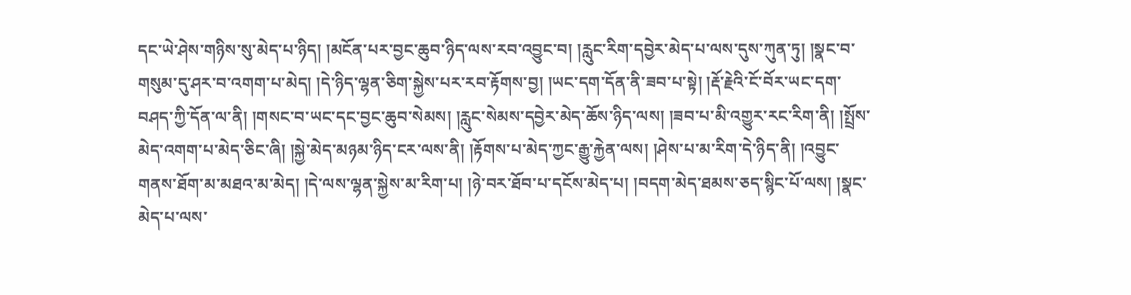དང་ཡེ་ཤེས་གཉིས་སུ་མེད་པ་ཉིད། །མངོན་པར་བྱང་ཆུབ་ཉིད་ལས་རབ་འབྱུང་བ། །རླུང་རིག་དབྱེར་མེད་པ་ལས་དུས་ཀུན་ཏུ། །སྣང་བ་གསུམ་དུ་ཤར་བ་འགག་པ་མེད། །དེ་ཉིད་ལྷན་ཅིག་སྐྱེས་པར་རབ་རྟོགས་བྱ། །ཡང་དག་དོན་ནི་ཟབ་པ་སྟེ། །རྡོ་རྗེའི་ངོ་བོར་ཡང་དག་བཤད་ཀྱི་དོན་ལ་ནི། །གསང་བ་ཡང་དང་བྱང་ཆུབ་སེམས། །རླུང་སེམས་དབྱེར་མེད་ཆོས་ཉིད་ལས། །ཟབ་པ་མི་འགྱུར་རང་རིག་ནི། །སྤྲོས་མེད་འགག་པ་མེད་ཅིང་ཞི། །སྐྱེ་མེད་མཉམ་ཉིད་ངར་ལས་ནི། །རྟོགས་པ་མེད་ཀྱང་རྒྱུ་རྐྱེན་ལས། །ཤེས་པ་མ་རིག་དེ་ཉིད་ནི། །འབྱུང་གནས་ཐོག་མ་མཐའ་མ་མེད། །དེ་ལས་ལྷན་སྐྱེས་མ་རིག་པ། །ཉེ་བར་ཐོབ་པ་དངོས་མེད་པ། །བདག་མེད་ཐམས་ཅད་སྙིང་པོ་ལས། །སྣང་མེད་པ་ལས་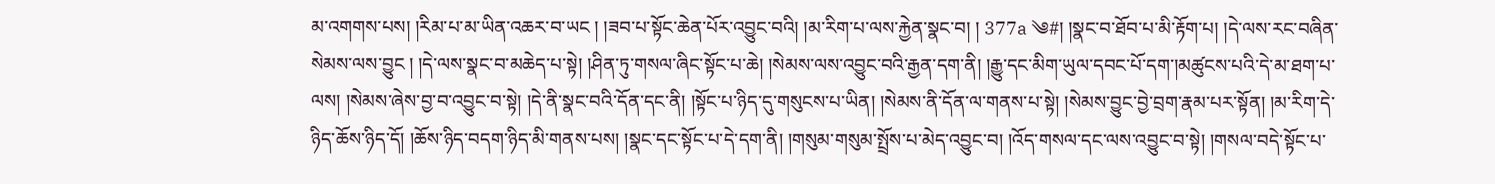མ་འགགས་པས། །རིམ་པ་མ་ཡིན་འཆར་བ་ཡང ། །ཟབ་པ་སྟོང་ཆེན་པོར་འབྱུང་བའི། །མ་རིག་པ་ལས་རྐྱེན་སྣང་བ། ། 377a ༄#། །སྣང་བ་ཐོབ་པ་མི་རྟོག་པ། །དེ་ལས་རང་བཞིན་སེམས་ལས་བྱུང ། །དེ་ལས་སྣང་བ་མཆེད་པ་སྟེ། །ཤིན་ཏུ་གསལ་ཞིང་སྟོང་པ་ཆེ། །སེམས་ལས་འབྱུང་བའི་རྒྱན་དག་ནི། །རྒྱུ་དང་མིག་ཡུལ་དབང་པོ་དག་།མཚུངས་པའི་དེ་མ་ཐག་པ་ལས། །སེམས་ཞེས་བྱ་བ་འབྱུང་བ་སྟེ། །དེ་ནི་སྣང་བའི་དོན་དང་ནི། །སྟོང་པ་ཉིད་དུ་གསུངས་པ་ཡིན། །སེམས་ནི་དོན་ལ་གནས་པ་སྟེ། །སེམས་བྱུང་བྱེ་བྲག་རྣམ་པར་སྟོན། །མ་རིག་དེ་ཉིད་ཆོས་ཉིད་དོ། །ཆོས་ཉིད་བདག་ཉིད་མི་གནས་པས། །སྣང་དང་སྟོང་པ་དེ་དག་ནི། །གསུམ་གསུམ་སྤྲོས་པ་མེད་འབྱུང་བ། །འོད་གསལ་དང་ལས་འབྱུང་བ་སྟེ། །གསལ་བདེ་སྟོང་པ་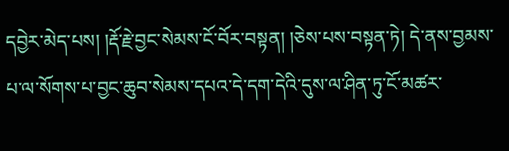དབྱེར་མེད་པས། །རྡོ་རྗེ་བྱང་སེམས་ངོ་བོར་བསྟན། །ཅེས་པས་བསྟན་ཏེ། དེ་ནས་བྱམས་པ་ལ་སོགས་པ་བྱང་ཆུབ་སེམས་དཔའ་དེ་དག་དེའི་དུས་ལ་ཤིན་ཏུ་ངོ་མཚར་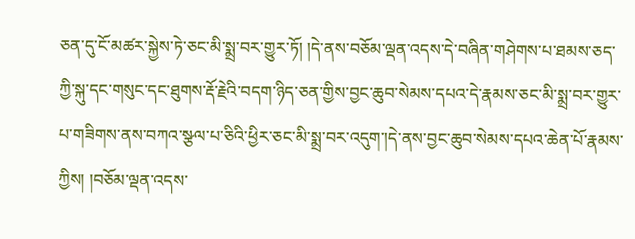ཅན་དུ་ངོ་མཚར་སྐྱེས་ཏེ་ཅང་མི་སྨྲ་བར་གྱུར་ཏོ། །དེ་ནས་བཅོམ་ལྡན་འདས་དེ་བཞིན་གཤེགས་པ་ཐམས་ཅད་ཀྱི་སྐུ་དང་གསུང་དང་ཐུགས་རྡོ་རྗེའི་བདག་ཉིད་ཅན་གྱིས་བྱང་ཆུབ་སེམས་དཔའ་དེ་རྣམས་ཅང་མི་སྨྲ་བར་གྱུར་པ་གཟིགས་ནས་བཀའ་སྩལ་པ་ཅིའི་ཕྱིར་ཅང་མི་སྨྲ་བར་འདུག་།དེ་ནས་བྱང་ཆུབ་སེམས་དཔའ་ཆེན་པོ་རྣམས་ཀྱིས། །བཅོམ་ལྡན་འདས་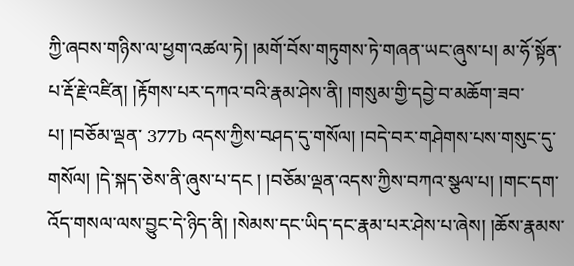ཀྱི་ཞབས་གཉིས་ལ་ཕྱག་འཚལ་ཏེ། །མགོ་བོས་གཏུགས་ཏེ་གཞན་ཡང་ཞུས་པ། མ་ཧོ་སྟོན་པ་རྡོ་རྗེ་འཛིན། །རྟོགས་པར་དཀའ་བའི་རྣམ་ཤེས་ནི། །གསུམ་གྱི་དབྱེ་བ་མཆོག་ཟབ་པ། །བཅོམ་ལྡན་ 377b འདས་ཀྱིས་བཤད་དུ་གསོལ། །བདེ་བར་གཤེགས་པས་གསུང་དུ་གསོལ། །དེ་སྐད་ཅེས་ནི་ཞུས་པ་དང ། །བཅོམ་ལྡན་འདས་ཀྱིས་བཀའ་སྩལ་པ། །གང་དག་འོད་གསལ་ལས་བྱུང་དེ་ཉིད་ནི། །སེམས་དང་ཡིད་དང་རྣམ་པར་ཤེས་པ་ཞེས། །ཆོས་རྣམས་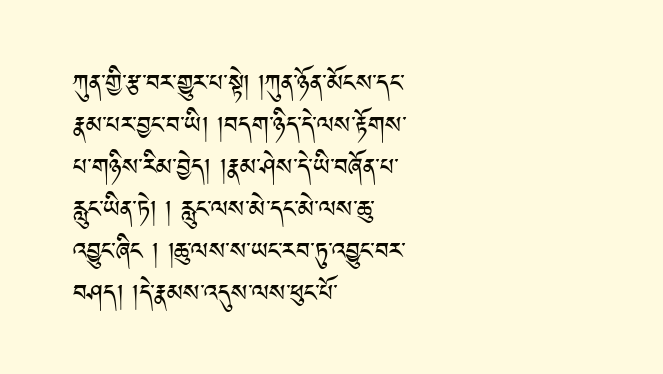ཀུན་གྱི་རྩ་བར་གྱུར་པ་སྟེ། །ཀུན་ཉོན་མོངས་དང་རྣམ་པར་བྱང་བ་ཡི། །བདག་ཉིད་དེ་ལས་རྟོགས་པ་གཉིས་རིམ་བྱེད། །རྣམ་ཤེས་དེ་ཡི་བཞོན་པ་རླུང་ཡིན་ཏེ། ། རླུང་ལས་མེ་དང་མེ་ལས་ཆུ་འབྱུང་ཞིང ། །ཆུ་ལས་ས་ཡང་རབ་ཏུ་འབྱུང་བར་བཤད། །དེ་རྣམས་འདུས་ལས་ཕུང་པོ་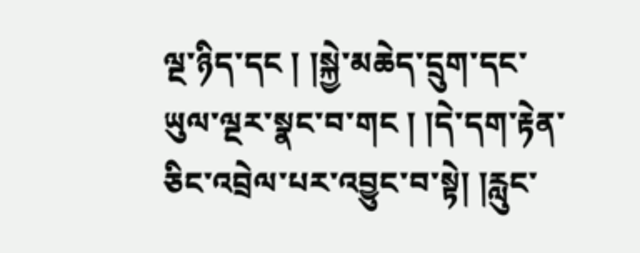ལྔ་ཉིད་དང ། །སྐྱེ་མཆེད་དྲུག་དང་ཡུལ་ལྔར་སྣང་བ་གང ། །དེ་དག་རྟེན་ཅིང་འབྲེལ་པར་འབྱུང་བ་སྟེ། །རླུང་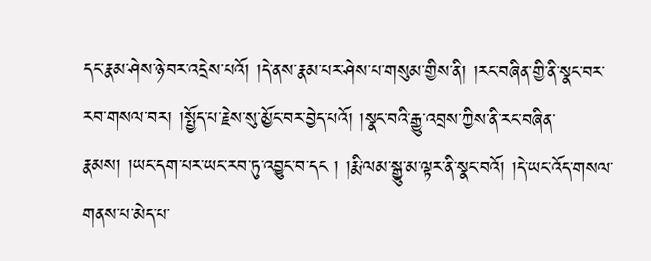དང་རྣམ་ཤེས་ཉེ་བར་འདྲེས་པའོ། །དེ་ནས་རྣམ་པར་ཤེས་པ་གསུམ་གྱིས་ནི། །རང་བཞིན་གྱི་ནི་སྣང་བར་རབ་གསལ་བར། །སྤྱོད་པ་རྗེས་སུ་མྱོང་བར་བྱེད་པའོ། །སྣང་བའི་རྒྱུ་འབྲས་ཀྱིས་ནི་རང་བཞིན་རྣམས། །ཡང་དག་པར་ཡང་རབ་ཏུ་འབྱུང་བ་དང ། །རྨི་ལམ་སྒྱུ་མ་ལྟར་ནི་སྣང་བའོ། །དེ་ཡང་འོད་གསལ་གནས་པ་མེད་པ་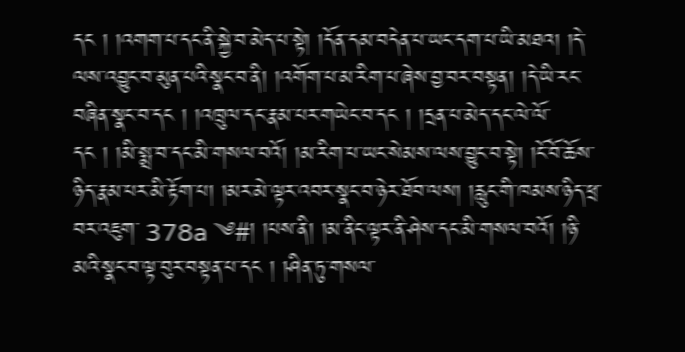དང ། །འགག་པ་དང་ནི་སྐྱེ་བ་མེད་པ་སྟེ། །དོན་དམ་བདེན་པ་ཡང་དག་པ་ཡི་མཐའ། །དེ་ལས་འབྱུང་བ་མུན་པའི་སྣང་བ་ནི། །འགོག་པ་མ་རིག་པ་ཞེས་བྱ་བར་བསྟན། །དེ་ཡི་རང་བཞིན་སྣང་བ་དང ། །འཁྲུལ་དང་རྣམ་པར་གཡེང་བ་དང ། །དྲན་པ་མེད་དང་ལེ་ལོ་དང ། །མི་སྨྲ་བ་དང་མི་གསལ་བའོ། །མ་རིག་པ་ཡང་སེམས་ལས་བྱུང་བ་སྟེ། །ངོ་བོ་ཆོས་ཉིད་རྣམ་པར་མི་རྟོག་པ། །མར་མེ་ལྟར་འབར་སྣང་བ་ཉེར་ཐོབ་ལས། །རླུང་གི་ཁམས་ཉིད་ཕྲ་བར་འཇུག་ 378a ༄#། །པས་ནི། །མ་ནིང་ལྟར་ནི་ཤེས་དང་མི་གསལ་བའོ། །ཉི་མའི་སྣང་བ་ལྟ་བུར་བསྟན་པ་དང ། །ཤིན་ཏུ་གསལ་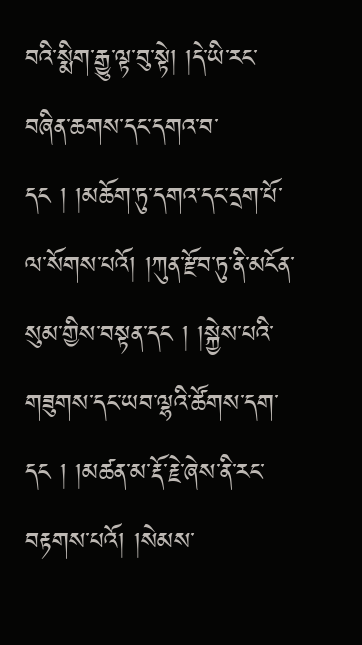བའི་སྨིག་རྒྱུ་ལྟ་བུ་སྟེ། །དེ་ཡི་རང་བཞིན་ཆགས་དང་དགའ་བ་དང ། །མཆོག་ཏུ་དགའ་དང་དྲག་པོ་ལ་སོགས་པའོ། །ཀུན་རྫོབ་ཏུ་ནི་མངོན་སུམ་གྱིས་བསྟན་དང ། །སྐྱེས་པའི་གཟུགས་དང་ཡབ་ལྷའི་ཚོགས་དག་དང ། །མཚན་མ་རྡོ་རྗེ་ཞེས་ནི་རང་བརྟགས་པའོ། །སེམས་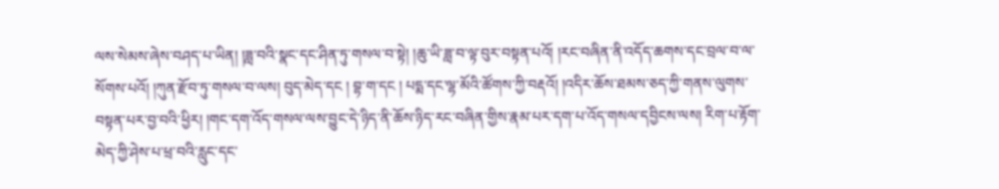ལས་སེམས་ཞེས་བཤད་པ་ཡིན། །ཟླ་བའི་སྣང་དང་ཤིན་ཏུ་གསལ་བ་སྟེ། །ཆུ་ཡི་ཟླ་བ་ལྟ་བུར་བསྟན་པའོ། །རང་བཞིན་ནི་འདོད་ཆགས་དང་བྲལ་བ་ལ་སོགས་པའོ། །ཀུན་རྫོབ་ཏུ་གསལ་བ་ལས། བུད་མེད་དང ། བྷ་ག་དང ། པདྨ་དང་ལྷ་མོའི་ཚོགས་ཀྱི་བརྡའོ། །འདིར་ཆོས་ཐམས་ཅད་ཀྱི་གནས་ལུགས་བསྟན་པར་བྱ་བའི་ཕྱིར། །གང་དག་འོད་གསལ་ལས་བྱུང་དེ་ཉིད་ནི་ཆོས་ཉིད་རང་བཞིན་གྱིས་རྣམ་པར་དག་པ་འོད་གསལ་དབྱིངས་ལས། རིག་པ་རྟོག་མེད་ཀྱི་ཤེས་པ་ཕྲ་བའི་རླུང་དང་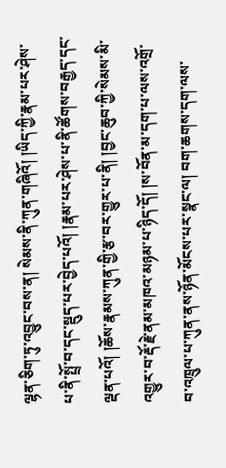ལྷན་ཅིག་ཏུ་འབྱུང་བས་ན། སེམས་ནི་ཀུན་གཞིའོ། །ཡིད་ཀྱི་རྣམ་པར་ཤེས་པ་ནི་སྤྲོ་བ་དང་སྡུད་པར་བྱེད་པའོ། །རྣམ་པར་ཤེས་པ་ནི་ཚོགས་བརྒྱད་དང་ལྡན་པའོ། །ཆོས་རྣམས་ཀུན་གྱི་རྩ་བར་གྱུར་པ་ནི། །བྱང་ཆུབ་ཀྱི་སེམས་མི་འགྱུར་བ་རྡོ་རྗེ་ནམ་མཁའ་མཉམ་པ་ཉིད་དོ། །ས་བོན་མ་དག་པ་ལས་འགྲོ་བ་འཁྲུལ་པ་ཀུན་ནས་ཉོན་མོངས་པར་སྣང་ལ། བག་ཆགས་དག་ལས་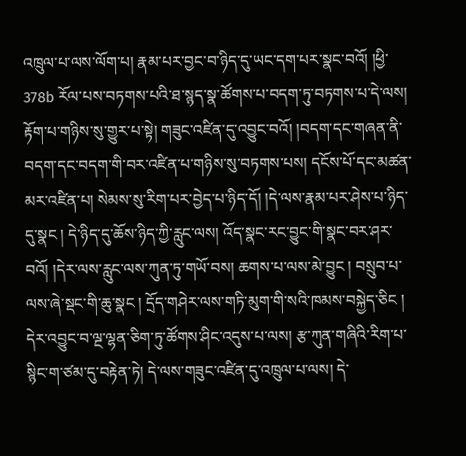འཁྲུལ་པ་ལས་ལོག་པ། རྣམ་པར་བྱང་བ་ཉིད་དུ་ཡང་དག་པར་སྣང་བའོ། །ཕྱི་ 378b རོལ་པས་བཏགས་པའི་ཐ་སྙད་སྣ་ཚོགས་པ་བདག་ཏུ་བཏགས་པ་དེ་ལས། རྟོག་པ་གཉིས་སུ་གྱུར་པ་སྟེ། གཟུང་འཛིན་དུ་འབྱུང་བའོ། །བདག་དང་གཞན་ནི་བདག་དང་བདག་གི་བར་འཛིན་པ་གཉིས་སུ་བཏགས་པས། དངོས་པོ་དང་མཚན་མར་འཛིན་པ། སེམས་སུ་རིག་པར་བྱེད་པ་ཉིད་དོ། །དེ་ལས་རྣམ་པར་ཤེས་པ་ཉིད་དུ་སྣང ། དེ་ཉིད་དུ་ཆོས་ཉིད་ཀྱི་རླུང་ལས། འོད་སྣང་རང་བྱུང་གི་སྣང་བར་ཤར་བའོ། །དེར་ལས་རླུང་ལས་ཀུན་ཏུ་གཡོ་བས། ཆགས་པ་ལས་མེ་བྱུང ། བསྲུབ་པ་ལས་ཞེ་སྡང་གི་ཆུ་སྣང ། དྲོད་གཤེར་ལས་གཏི་མུག་གི་སའི་ཁམས་བསྐྱེད་ཅིང ། དེར་འབྱུང་བ་ལྔ་ལྷན་ཅིག་ཏུ་ཚོགས་ཤིང་འདུས་པ་ལས། རྩ་ཀུན་གཞིའི་རིག་པ་སྙིང་ག་ཙམ་དུ་བརྟེན་ཏེ། དེ་ལས་གཟུང་འཛིན་དུ་འཁྲུལ་པ་ལས། དེ་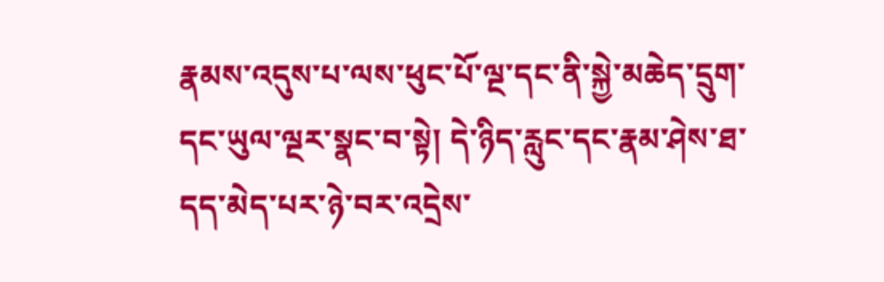རྣམས་འདུས་པ་ལས་ཕུང་པོ་ལྔ་དང་ནི་སྐྱེ་མཆེད་དྲུག་དང་ཡུལ་ལྔར་སྣང་བ་སྟེ། དེ་ཉིད་རླུང་དང་རྣམ་ཤེས་ཐ་དད་མེད་པར་ཉེ་བར་འདྲེས་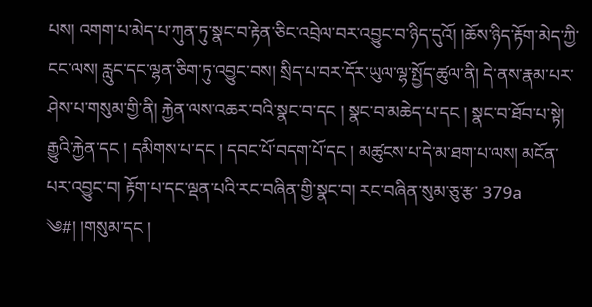པས། འགག་པ་མེད་པ་ཀུན་ཏུ་སྣང་བ་རྟེན་ཅིང་འབྲེལ་བར་འབྱུང་བ་ཉིད་དུའོ། །ཆོས་ཉིད་རྟོག་མེད་ཀྱི་ངང་ལས། རླུང་དང་ལྷན་ཅིག་ཏུ་འབྱུང་བས། སྲིད་པ་བར་དོར་ཡུལ་ལྷ་སྤྱོད་ཚུལ་ནི། དེ་ནས་རྣམ་པར་ཤེས་པ་གསུམ་གྱི་ནི། རྐྱེན་ལས་འཆར་བའི་སྣང་བ་དང ། སྣང་བ་མཆེད་པ་དང ། སྣང་བ་ཐོབ་པ་སྟེ། རྒྱུའི་རྐྱེན་དང ། དམིགས་པ་དང ། དབང་པོ་བདག་པོ་དང ། མཚུངས་པ་དེ་མ་ཐག་པ་ལས། མངོན་པར་འབྱུང་བ། རྟོག་པ་དང་ལྡན་པའི་རང་བཞིན་གྱི་སྣང་བ། རང་བཞིན་སུམ་ཅུ་རྩ་ 379a ༄#། །གསུམ་དང །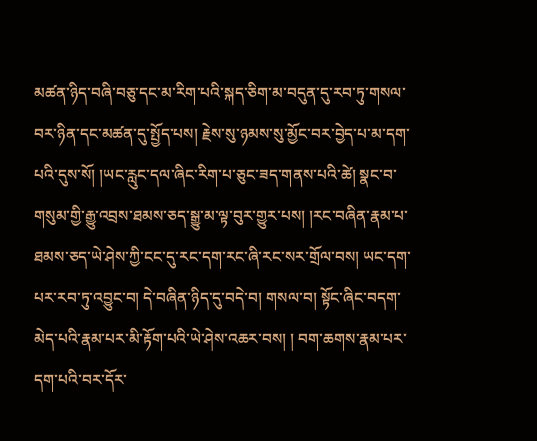མཚན་ཉིད་བཞི་བཅུ་དང་མ་རིག་པའི་སྐད་ཅིག་མ་བདུན་དུ་རབ་ཏུ་གསལ་བར་ཉིན་དང་མཚན་དུ་སྤྱོད་པས། རྗེས་སུ་ཉམས་སུ་མྱོང་བར་བྱེད་པ་མ་དག་པའི་དུས་སོ། །ཡང་རླུང་དལ་ཞིང་རིག་པ་ཅུང་ཟད་གནས་པའི་ཚེ། སྣང་བ་གསུམ་གྱི་རྒྱུ་འབྲས་ཐམས་ཅད་སྒྱུ་མ་ལྟ་བུར་གྱུར་པས། །རང་བཞིན་རྣམ་པ་ཐམས་ཅད་ཡེ་ཤེས་ཀྱི་ངང་དུ་རང་དག་རང་ཞི་རང་སར་གྲོལ་བས། ཡང་དག་པར་རབ་ཏུ་འབྱུང་བ། དེ་བཞིན་ཉིད་དུ་བདེ་བ། གསལ་བ། སྟོང་ཞིང་བདག་མེད་པའི་རྣམ་པར་མི་རྟོག་པའི་ཡེ་ཤེས་འཆར་བས། ། བག་ཆགས་རྣམ་པར་དག་པའི་བར་དོར་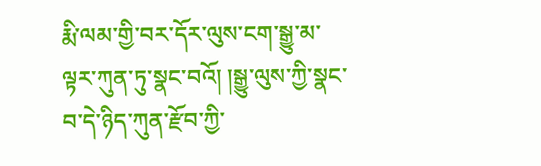རྨི་ལམ་གྱི་བར་དོར་ལུས་ངག་སྒྱུ་མ་ལྟར་ཀུན་ཏུ་སྣང་བའོ། །སྒྱུ་ལུས་ཀྱི་སྣང་བ་དེ་ཉིད་ཀུན་རྫོབ་ཀྱི་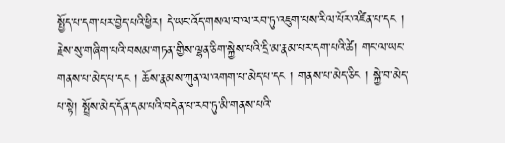སྤྱོད་པ་དག་པར་བྱེད་པའི་ཕྱིར། དེ་ཡང་འོད་གསལ་བ་ལ་རབ་ཏུ་འཇུག་པས་རིལ་པོར་འཛིན་པ་དང ། རྗེས་སུ་གཞིག་པའི་བསམ་གཏན་གྱིས་ལྷན་ཅིག་སྐྱེས་པའི་དྲི་མ་རྣམ་པར་དག་པའི་ཚེ། གང་ལ་ཡང་གནས་པ་མེད་པ་དང ། ཆོས་རྣམས་ཀུན་ལ་འགག་པ་མེད་པ་དང ། གནས་པ་མེད་ཅིང ། སྐྱེ་བ་མེད་པ་སྟེ། སྤྲོས་མེད་དོན་དམ་པའི་བདེན་པ་རབ་ཏུ་མི་གནས་པའི་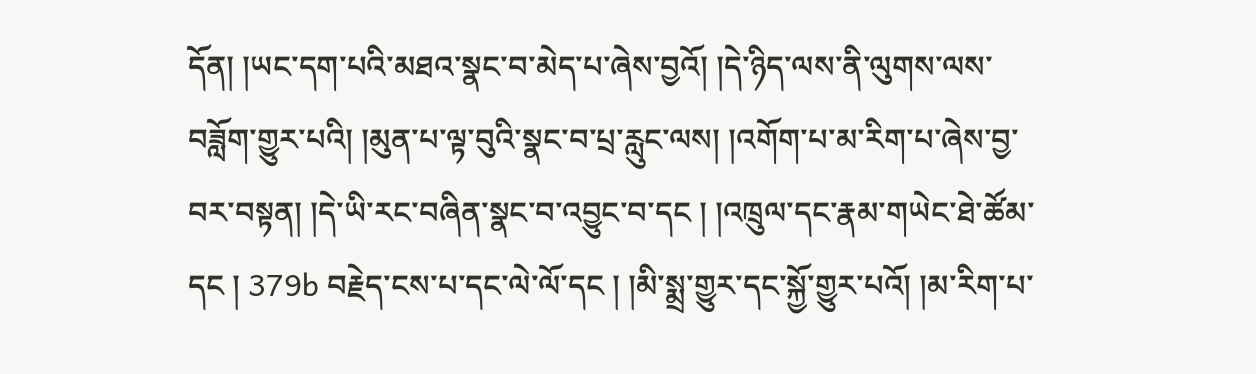དོན། །ཡང་དག་པའི་མཐའ་སྣང་བ་མེད་པ་ཞེས་བྱའོ། །དེ་ཉིད་ལས་ནི་ལུགས་ལས་བཟློག་གྱུར་པའི། །མུན་པ་ལྟ་བུའི་སྣང་བ་པྲ་རླུང་ལས། །འགོག་པ་མ་རིག་པ་ཞེས་བྱ་བར་བསྟན། །དེ་ཡི་རང་བཞིན་སྣང་བ་འབྱུང་བ་དང ། །འཁྲུལ་དང་རྣམ་གཡེང་ཐེ་ཚོམ་དང ། 379b བརྗེད་ངས་པ་དང་ལེ་ལོ་དང ། །མི་སྨྲ་གྱུར་དང་སྐྱོ་གྱུར་པའོ། །མ་རིག་པ་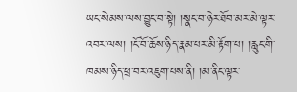ཡང་སེམས་ལས་བྱུང་བ་སྟེ། །སྣང་བ་ཉེར་ཐོབ་མར་མེ་ལྟར་འབར་ལས། །ངོ་བོ་ཆོས་ཉིད་རྣམ་པར་མི་རྟོག་པ། །རླུང་གི་ཁམས་ཉིད་ཕྲ་བར་འཇུག་པས་ནི། །མ་ནིང་ལྟར་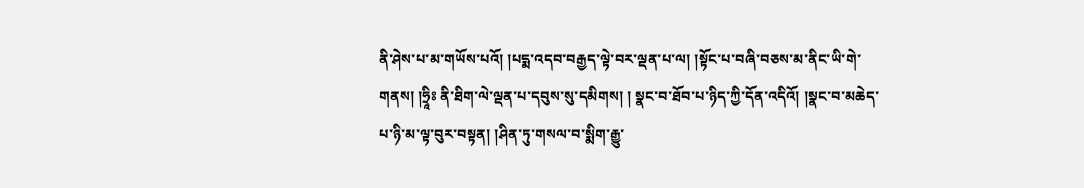ནི་ཤེས་པ་མ་གཡོས་པའོ། །པདྨ་འདབ་བརྒྱད་ལྟེ་བར་ལྡན་པ་ལ། །སྟོང་པ་བཞི་བཅས་མ་ནིང་ཡི་གེ་གནས། །ཧྲཱིཿ ནི་ཐིག་ལེ་ལྡན་པ་དབུས་སུ་དམིགས། ། སྣང་བ་ཐོབ་པ་ཉིད་ཀྱི་དོན་འདིའོ། །སྣང་བ་མཆེད་པ་ཉི་མ་ལྟ་བུར་བསྟན། །ཤིན་ཏུ་གསལ་བ་སྨིག་རྒྱུ་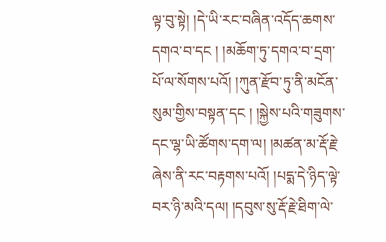ལྟ་བུ་སྟེ། །དེ་ཡི་རང་བཞིན་འདོད་ཆགས་དགའ་བ་དང ། །མཆོག་ཏུ་དགའ་བ་དྲག་པོ་ལ་སོགས་པའོ། །ཀུན་རྫོབ་ཏུ་ནི་མངོན་སུམ་གྱིས་བསྟན་དང ། །སྐྱེས་པའི་གཟུགས་དང་ལྷ་ཡི་ཚོགས་དག་ལ། །མཚན་མ་རྡོ་རྗེ་ཞེས་ནི་རང་བརྟགས་པའོ། །པདྨ་དེ་ཉིད་ལྟེ་བར་ཉི་མའི་དལ། །དབུས་སུ་རྡོ་རྗེ་ཐིག་ལེ་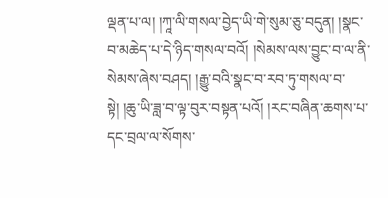ལྡན་པ་ལ། །ཀཱ་ལི་གསལ་བྱེད་ཡི་གེ་སུམ་ཅུ་བདུན། །སྣང་བ་མཆེད་པ་དེ་ཉིད་གསལ་བའོ། །སེམས་ལས་བྱུང་བ་ལ་ནི་སེམས་ཞེས་བཤད། །རྒྱུ་བའི་སྣང་བ་རབ་ཏུ་གསལ་བ་སྟེ། །ཆུ་ཡི་ཟླ་བ་ལྟ་བུར་བསྟན་པའོ། །རང་བཞིན་ཆགས་པ་དང་བྲལ་ལ་སོགས་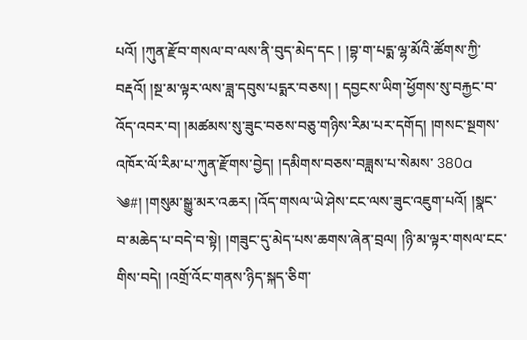པའོ། །ཀུན་རྫོབ་གསལ་བ་ལས་ནི་བུད་མེད་དང ། །བྷ་ག་པདྨ་ལྷ་མོའི་ཚོགས་ཀྱི་བརྡའོ། །སྔ་མ་ལྟར་ལས་ཟླ་དབུས་པདྨར་བཅས། ། དབྱངས་ཡིག་ཕྱོགས་སུ་བརྐྱང་བ་འོད་འབར་བ། །མཚམས་སུ་ཟུང་བཅས་བཅུ་གཉིས་རིམ་པར་དགོད། །གསང་སྔགས་འཁོར་ལོ་རིམ་པ་ཀུན་རྫོགས་བྱེད། །དམིགས་བཅས་བཟླས་པ་སེམས་ 380a ༄#། །གསུམ་སྒྱུ་མར་འཆར། །འོད་གསལ་ཡེ་ཤེས་ངང་ལས་ཟུང་འཇུག་པའོ། །སྣང་བ་མཆེད་པ་བདེ་བ་སྟེ། །གཟུང་དུ་མེད་པས་ཆགས་ཞེན་བྲལ། །ཉི་མ་ལྟར་གསལ་ངང་གིས་བདེ། །འགྲོ་འོང་གནས་ཉིད་སྐད་ཅིག་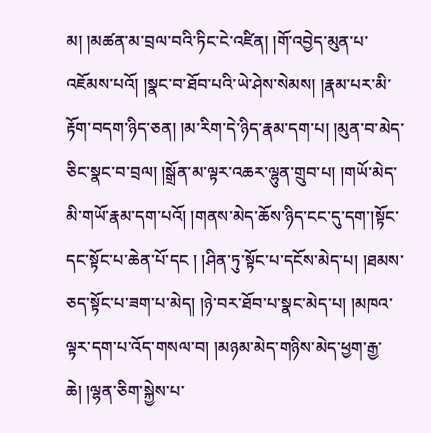མ། །མཚན་མ་བྲལ་བའི་ཏིང་ངེ་འཛིན། །གོ་འབྱེད་མུན་པ་འཇོམས་པའོ། །སྣང་བ་ཐོབ་པའི་ཡེ་ཤེས་སེམས། །རྣམ་པར་མི་རྟོག་བདག་ཉིད་ཅན། །མ་རིག་དེ་ཉིད་རྣམ་དག་པ། །མུན་བ་མེད་ཅིང་སྣང་བ་བྲལ། །སྒྲོན་མ་ལྟར་འཆར་ལྷུན་གྲུབ་པ། །གཡོ་མེད་མི་གཡོ་རྣམ་དག་པའོ། །གནས་མེད་ཆོས་ཉིད་ངང་དུ་དག་།སྟོང་དང་སྟོང་པ་ཆེན་པོ་དང ། །ཤིན་ཏུ་སྟོང་པ་དངོས་མེད་པ། །ཐམས་ཅད་སྟོང་པ་ཟག་པ་མེད། །ཉེ་བར་ཐོབ་པ་སྣང་མེད་པ། །མཁའ་ལྟར་དག་པ་འོད་གསལ་བ། །མཉམ་མེད་གཉིས་མེད་ཕྱག་རྒྱ་ཆེ། །ལྷན་ཅིག་སྐྱེས་པ་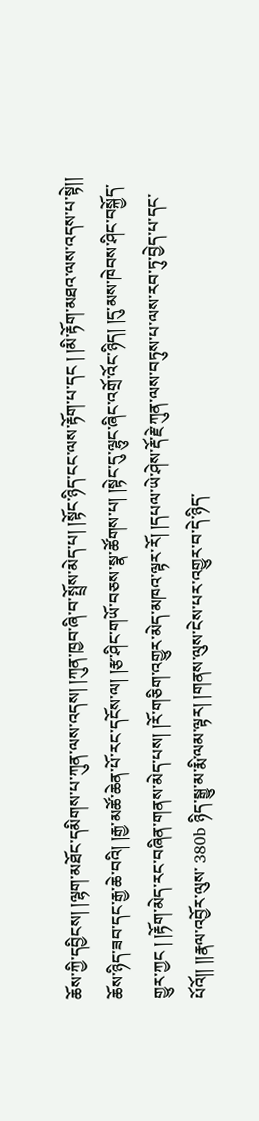ཆོས་ཀྱི་དབྱིངས། །ལྷག་མཐོང་དམིགས་པ་ཀུན་ལས་འདས། །ཀུན་ཁྱབ་ཞི་བ་སྤྲོས་མེད་པ། །སྟོང་ཉིད་ངང་ལས་རྟོག་པ་དང ། །མི་རྟོག་མཐའ་ལས་འདས་པ་སྟེ།། ཆོས་ཉིད་ཟབ་དང་རྒྱ་ཆེ་བའི། །རྒྱ་མཚོ་ཆེན་པོ་རང་དངོས་ལ། །རྩ་ཤིང་གཡོ་བཅས་སྣ་ཚོགས་པ། །སྟེང་དུ་ལྷུང་ཞིང་འགྲོ་འོང་ཉིད། །དུ་མས་ཁེབས་ཤིང་བསྐྱོད་གྱུར་ཀྱང ། །རྟོག་མེད་རང་བཞིན་གནས་མེད་པས། །རོ་གཅིག་འགྱུར་མེད་མཁའ་ལྟར་རོ། །དཔལ་ཡེ་ཤེས་རྡོ་རྗེ་ཀུན་ལས་བཏུས་པ་ལས་རབ་ཏུ་བྱེད་པ་དང་པོའོ།། །།རྣལ་འབྱོར་ལུས་ 380b ཉིད་སྒྱུ་མ་རྨི་ལམ་ལྟར། །གནས་ལུས་ངེས་པར་འགྱུར་བ་དེ་ཉིད་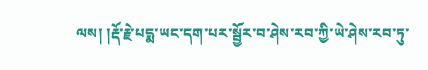ལས། །རྡོ་རྗེ་པདྨ་ཡང་དག་པར་སྦྱོར་བ་ཤེས་རབ་ཀྱི་ཡེ་ཤེས་རབ་ཏུ་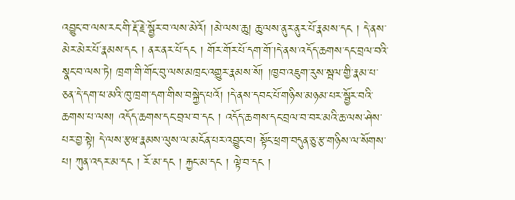འབྱུང་བ་ལས་རང་གི་རྡོ་རྗེ་སྦྱོར་བ་ལས་མེའོ། །མེ་ལས་ཆུ། ཆུ་ལས་ནུར་ནུར་པོ་རྣམས་དང ། དེ་ནས་མེར་མེར་པོ་རྣམས་དང ། ནར་ནར་པོ་དང ། གོར་གོར་པོ་དག་གོ་།དེ་ནས་འདོད་ཆགས་དང་བྲལ་བའི་སྣང་བ་ལས་ཏེ། ཁྲག་གི་གོང་བུ་ལས་མཁྲང་འགྱུར་རྣམས་སོ། །ཁྱབ་འཇུག་རུས་སྦལ་གྱི་རྣམ་པ་ཅན་དེ་དག་ཕ་མའི་ཁུ་ཁྲག་དག་གིས་བསྐྱེད་པའོ། །དེ་ནས་དབང་པོ་གཉིས་མཉམ་པར་སྦྱོར་བའི་ཆགས་པ་ལས། འདོད་ཆགས་དང་བྲལ་བ་དང ། འདོད་ཆགས་དང་བྲལ་བ་བར་མའི་ཆ་ལས་ཤེས་པར་བྱ་སྟེ། དེ་ལས་རྩཝ་རྣམས་ལུས་ལ་མངོན་པར་འབྱུང་བ། སྟོང་ཕྲག་བདུན་ཅུ་རྩ་གཉིས་ལ་སོགས་པ། ཀུན་འདར་མ་དང ། རོ་མ་དང ། རྐྱང་མ་དང ། ལྟེ་བ་དང །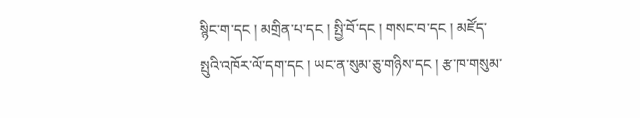སྙིང་ག་དང ། མགྲིན་པ་དང ། སྤྱི་བོ་དང ། གསང་བ་དང ། མཛོད་སྤུའི་འཁོར་ལོ་དག་དང ། ཡང་ན་སུམ་ཅུ་གཉིས་དང ། རྩ་ཁ་གསུམ་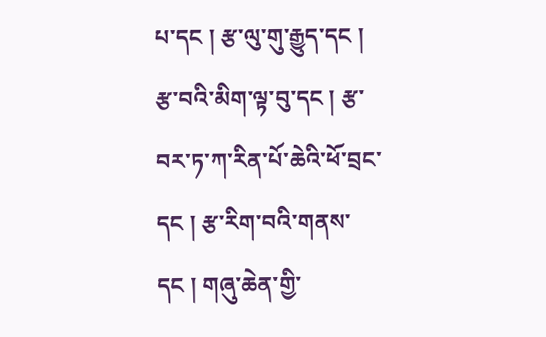པ་དང ། རྩ་ལུ་གུ་རྒྱུད་དང ། རྩ་བའི་མིག་ལྟ་བུ་དང ། རྩ་བར་ཏ་ཀ་རིན་པོ་ཆེའི་ཕོ་བྲང་དང ། རྩ་རིག་བའི་གནས་དང ། གཞུ་ཆེན་གྱི་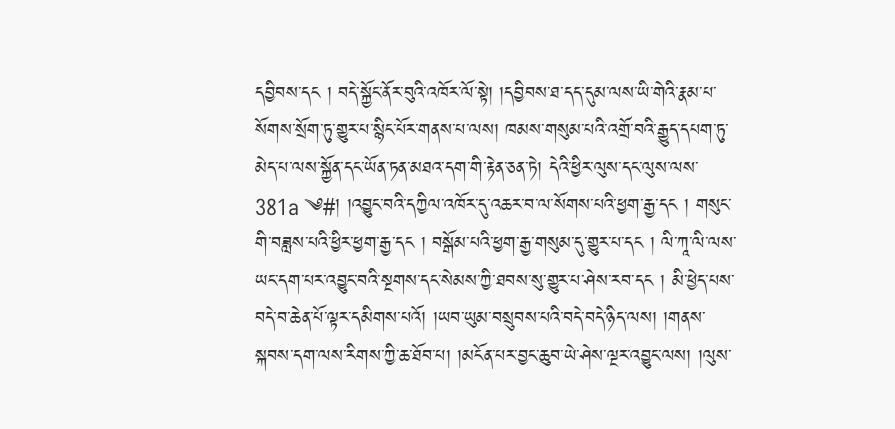དབྱིབས་དང ། བདེ་སྐྱོང་ནོར་བུའི་འཁོར་ལོ་སྟེ། །དབྱིབས་ཐ་དད་དུམ་ལས་ཡི་གེའི་རྣམ་པ་སོགས་སྲོག་ཏུ་གྱུར་པ་སྙིང་པོར་གནས་པ་ལས། ཁམས་གསུམ་པའི་འགྲོ་བའི་རྒྱུད་དཔག་ཏུ་མེད་པ་ལས་སྐྱོན་དང་ཡོན་ཏན་མཐའ་དག་གི་རྟེན་ཅན་ཏེ། དེའི་ཕྱིར་ལུས་དང་ལུས་ལས་ 381a ༄#། །འབྱུང་བའི་དཀྱིལ་འཁོར་དུ་འཆར་བ་ལ་སོགས་པའི་ཕྱག་རྒྱ་དང ། གསུང་གི་བཟླས་པའི་ཕྱིར་ཕྱག་རྒྱ་དང ། བསྒོམ་པའི་ཕྱག་རྒྱ་གསུམ་དུ་གྱུར་པ་དང ། ལི་ཀཱ་ལི་ལས་ཡང་དག་པར་འབྱུང་བའི་སྔགས་དང་སེམས་ཀྱི་ཐབས་སུ་གྱུར་པ་ཤེས་རབ་དང ། མི་ཕྱེད་པས་བདེ་བ་ཆེན་པོ་ལྟར་དམིགས་པའོ། །ཡབ་ཡུམ་བསྲུབས་པའི་བདེ་བདེ་ཉིད་ལས། །གནས་སྐབས་དག་ལས་རིགས་ཀྱི་ཆ་ཐོབ་པ། །མངོན་པར་བྱང་ཆུབ་ཡེ་ཤེས་ལྔར་འབྱུང་ལས། །ལུས་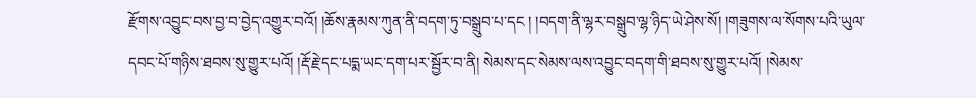རྫོགས་འབྱུང་བས་བྱ་བ་བྱེད་འགྱུར་བའོ། །ཆོས་རྣམས་ཀུན་ནི་བདག་ཏུ་བསྒྲུབ་པ་དང ། །བདག་ནི་ལྷར་བསྒྲུབ་ལྷ་ཉིད་ཡེ་ཤེས་སོ། །གཟུགས་ལ་སོགས་པའི་ཡུལ་དབང་པོ་གཉིས་ཐབས་སུ་གྱུར་པའོ། །རྡོ་རྗེ་དང་པདྨ་ཡང་དག་པར་སྦྱོར་བ་ནི། སེམས་དང་སེམས་ལས་འབྱུང་བདག་གི་ཐབས་སུ་གྱུར་པའོ། །སེམས་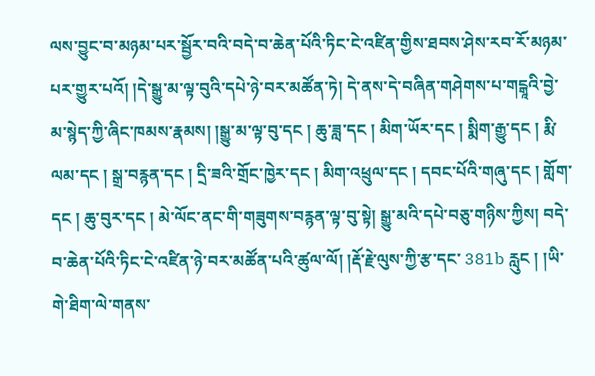ལས་བྱུང་བ་མཉམ་པར་སྦྱོར་བའི་བདེ་བ་ཆེན་པོའི་ཏིང་ངེ་འཛིན་གྱིས་ཐབས་ཤེས་རབ་རོ་མཉམ་པར་གྱུར་པའོ། །དེ་སྒྱུ་མ་ལྟ་བུའི་དཔེ་ཉེ་བར་མཚོན་ཏེ། དེ་ནས་དེ་བཞིན་གཤེགས་པ་གངྒཱའི་བྱེ་མ་སྙེད་ཀྱི་ཞིང་ཁམས་རྣམས། །སྒྱུ་མ་ལྟ་བུ་དང ། ཆུ་ཟླ་དང ། མིག་ཡོར་དང ། སྨིག་རྒྱུ་དང ། རྨི་ལམ་དང ། སྒྲ་བརྙན་དང ། དྲི་ཟའི་གྲོང་ཁྱེར་དང ། མིག་འཕྲུལ་དང ། དབང་པོའི་གཞུ་དང ། གློག་དང ། ཆུ་བུར་དང ། མེ་ལོང་ནང་གི་གཟུགས་བརྙན་ལྟ་བུ་སྟེ། སྒྱུ་མའི་དཔེ་བཅུ་གཉིས་ཀྱིས། བདེ་བ་ཆེན་པོའི་ཏིང་ངེ་འཛིན་ཉེ་བར་མཚོན་པའི་ཚུལ་ལོ། །རྡོ་རྗེ་ལུས་ཀྱི་རྩ་དང་ 381b རླུང ། །ཡི་གེ་ཐིག་ལེ་གནས་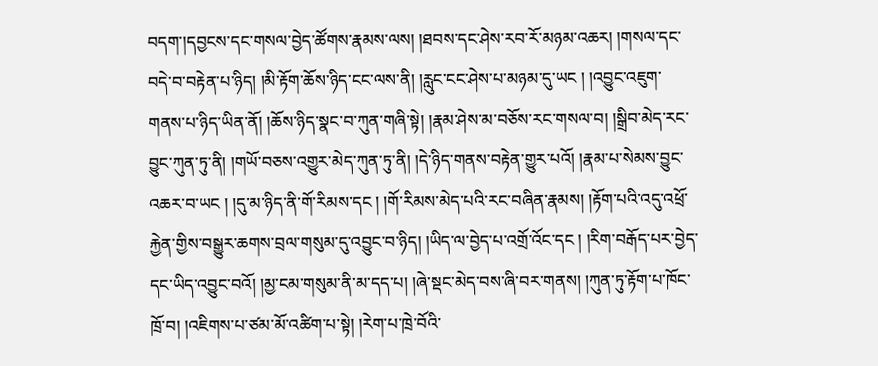བདག་།དབྱངས་དང་གསལ་བྱེད་ཚོགས་རྣམས་ལས། །ཐབས་དང་ཤེས་རབ་རོ་མཉམ་འཆར། །གསལ་དང་བདེ་བ་བརྟེན་པ་ཉིད། །མི་རྟོག་ཆོས་ཉིད་ངང་ལས་ནི། །རླུང་ངང་ཤེས་པ་མཉམ་དུ་ཡང ། །འབྱུང་འཇུག་གནས་པ་ཉིད་ཡིན་ནོ། །ཆོས་ཉིད་སྣང་བ་ཀུན་གཞི་སྟེ། །རྣམ་ཤེས་མ་བཅོས་རང་གསལ་བ། །སྒྲིབ་མེད་རང་བྱུང་ཀུན་ཏུ་ནི། །གཡོ་བཅས་འགྱུར་མེད་ཀུན་ཏུ་ནི། །དེ་ཉིད་གནས་བརྟེན་གྱུར་པའོ། །རྣམ་པ་སེམས་བྱུང་འཆར་བ་ཡང ། །དུ་མ་ཉིད་ནི་གོ་རིམས་དང ། །གོ་རིམས་མེད་པའི་རང་བཞིན་རྣམས། །རྟོག་པའི་འདུ་འཕྲོ་རྐྱེན་གྱིས་བསྒྱུར་ཆགས་བྲལ་གསུམ་དུ་འབྱུང་བ་ཉིད། །ཡིད་ལ་བྱེད་པ་འགྲོ་འོང་དང ། །རིག་བརྒོད་པར་བྱེད་དང་ཡིད་འབྱུང་བའོ། །མྱ་ངམ་གསུམ་ནི་མ་དད་པ། །ཞེ་སྡང་མེད་བས་ཞི་བར་གནས། །ཀུན་ཏུ་རྟོག་པ་ཁོང་ཁྲོ་བ། །འཇིགས་པ་ཙམ་མོ་འཚིག་པ་སྟེ། །རེག་པ་ཁྲེ་བོའི་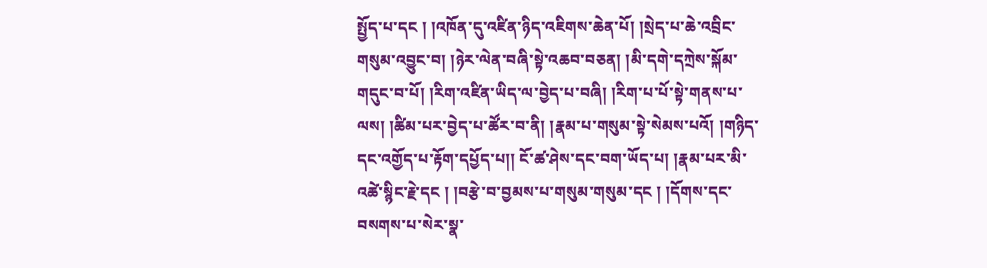སྤྱོད་པ་དང ། །འཁོན་དུ་འཛིན་ཉིད་འཇིགས་ཆེན་པོ། །སྲེད་པ་ཆེ་འབྲིང་གསུམ་འབྱུང་བ། །ཉེར་ལེན་བཞི་སྟེ་འཆབ་བཅན། །མི་དགེ་དཀྲེས་སྐོམ་གདུང་བ་པོ། །རིག་འཛིན་ཡིད་ལ་བྱེད་པ་བཞི། །རིག་པ་པོ་སྟེ་གནས་པ་ལས། །ཚིམ་པར་བྱེད་པ་ཚོར་བ་ནི། །རྣམ་པ་གསུམ་སྟེ་སེམས་པའོ། །གཉིད་དང་འགྱོད་པ་རྟོག་དཔྱོད་པ།། ངོ་ཚ་ཤེས་དང་བག་ཡོད་པ། །རྣམ་པར་མི་འཚེ་སྙིང་རྗེ་དང ། །བརྩེ་བ་བྱམས་པ་གསུམ་གསུམ་དང ། །དོགས་དང་བསགས་པ་སེར་སྣ་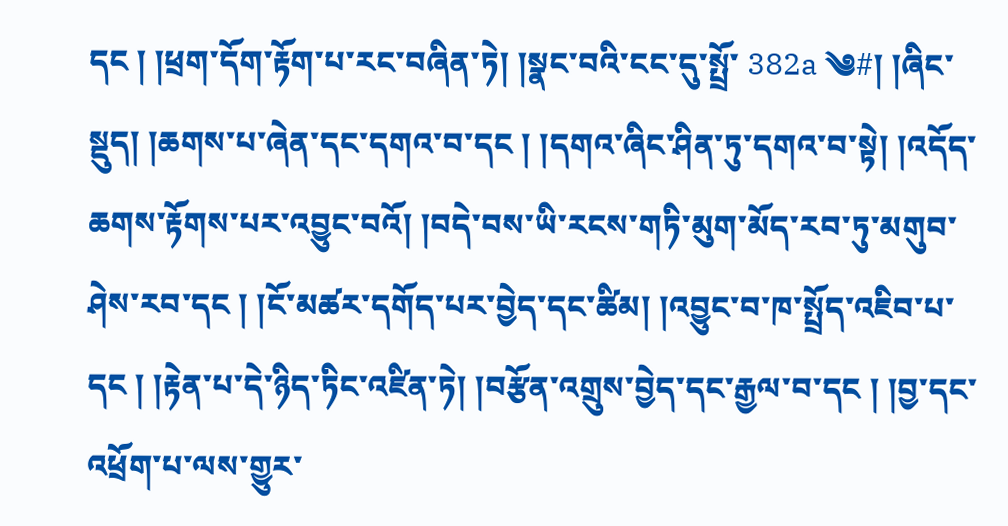དང ། །ཕྲག་དོག་རྟོག་པ་རང་བཞིན་ཏེ། །སྣང་བའི་ངང་དུ་སྤྲོ་ 382a ༄#། །ཞིང་སྡུད། །ཆགས་པ་ཞེན་དང་དགའ་བ་དང ། །དགའ་ཞིང་ཤིན་ཏུ་དགའ་བ་སྟེ། །འདོད་ཆགས་རྟོགས་པར་འབྱུང་བའོ། །བདེ་བས་ཡི་རངས་གཏི་མུག་མོད་རབ་ཏུ་མགུབ་ཤེས་རབ་དང ། །ངོ་མཚར་དགོད་པར་བྱེད་དང་ཚིམ། །འབྱུང་བ་ཁ་སྤྲོད་འཇིབ་པ་དང ། །རྟེན་པ་དེ་ཉིད་ཏིང་འཛིན་ཏེ། །བརྩོན་འགྲུས་བྱེད་དང་རྒྱལ་བ་དང ། །བྱ་དང་འཕྲོག་པ་ལས་གྱུར་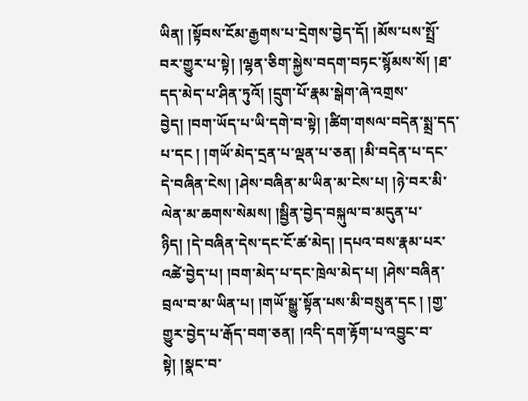ཡིན། །སྟོབས་ངོམ་རྒྱགས་པ་དྲེགས་བྱེད་དོ། །མོས་པས་སྤྲོ་བར་གྱུར་པ་སྟེ། །ལྷན་ཅིག་སྐྱེས་བདག་བཏང་སྙོམས་སོ། །ཐ་དད་མེད་པ་ཤིན་ཏུའོ། །དྲུག་པོ་རྣམ་སྒེག་ཞེ་འགྲས་བྱེད། །བག་ཡོད་པ་ཡི་དགེ་བ་སྟེ། །ཚིག་གསལ་བདེན་སྨྲ་དད་པ་དང ། །གཡོ་མེད་དྲན་པ་ལྡན་པ་ཅན། །མི་བདེན་པ་དང་དེ་བཞིན་ངེས། །ཤེས་བཞིན་མ་ཡིན་མ་ངེས་པ། །ཉེ་བར་མི་ལེན་མ་ཆགས་སེམས། །སྦྱིན་བྱེད་བསྐུལ་བ་མདུན་པ་ཉིད། །དེ་བཞིན་དེས་དང་ངོ་ཚ་མེད། །དཔའ་བས་རྣམ་པར་འཚེ་བྱེད་པ། །བག་མེད་པ་དང་ཁྲེལ་མེད་པ། །ཤེས་བཞིན་བྲལ་བ་མ་ཡིན་པ། །གཡོ་སྒྱུ་སྟོན་པས་མི་བསྲུན་དང ། །གྱ་གྱུར་བྱེད་པ་རྒོད་བག་ཅན། །འདི་དག་རྟོག་པ་འབྱུང་བ་སྟེ། །སྣང་བ་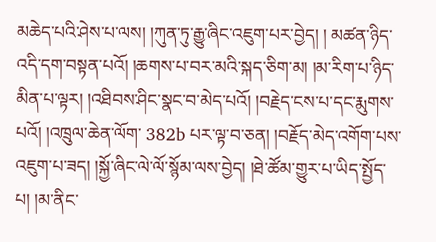མཆེད་པའི་ཤེས་པ་ལས། །ཀུན་ཏུ་རྒྱུ་ཞིང་འཇུག་པར་བྱེད། ། མཚན་ཉིད་འདི་དག་བསྟན་པའོ། །ཆགས་པ་བར་མའི་སྐད་ཅིག་མ། །མ་རིག་པ་ཉིད་མིན་པ་ལྟར། །འཐིབས་ཤིང་སྣང་བ་མེད་པའོ། །བརྗེད་ངས་པ་དང་རྨུགས་པའོ། །འཁྲུལ་ཆེན་ལོག་ 382b པར་ལྟ་བ་ཅན། །བརྗོད་མེད་འགོག་པས་འཇུག་པ་ཟད། །སྐྱོ་ཞིང་ལེ་ལོ་སྙོམ་ལས་བྱེད། །ཐེ་ཚོམ་གྱུར་པ་ཡིད་སྤྱོད་པ། །མ་ནིང་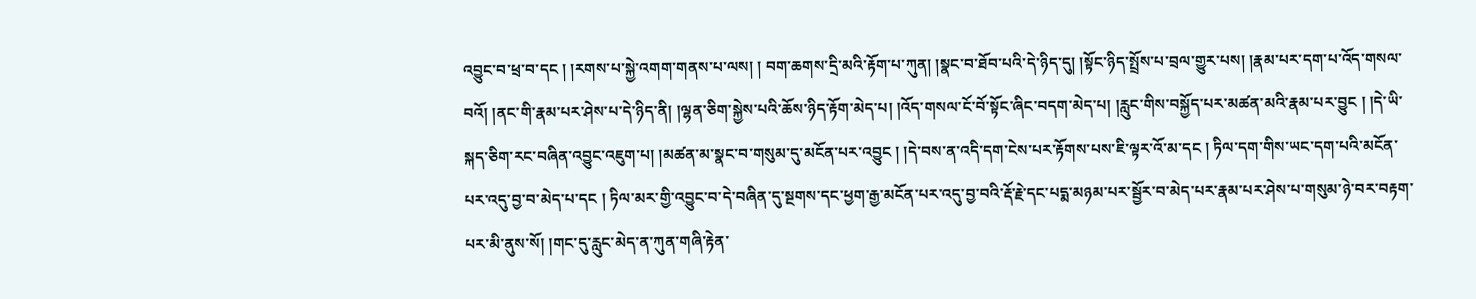འབྱུང་བ་ཕྲ་བ་དང ། །རགས་པ་སྐྱེ་འགག་གནས་པ་ལས། ། བག་ཆགས་དྲི་མའི་རྟོག་པ་ཀུན། །སྣང་བ་ཐོབ་པའི་དེ་ཉིད་དུ། །སྟོང་ཉིད་སྤྲོས་པ་བྲལ་གྱུར་པས། །རྣམ་པར་དག་པ་འོད་གསལ་བའོ། །ནང་གི་རྣམ་པར་ཤེས་པ་དེ་ཉིད་ནི། །ལྷན་ཅིག་སྐྱེས་པའི་ཆོས་ཉིད་རྟོག་མེད་པ། །འོད་གསལ་ངོ་བོ་སྟོང་ཞིང་བདག་མེད་པ། །རླུང་གིས་བསྐྱོད་པར་མཚན་མའི་རྣམ་པར་བྱུང ། །དེ་ཡི་སྐད་ཅིག་རང་བཞིན་འབྱུང་འཇུག་པ། །མཚན་མ་སྣང་བ་གསུམ་དུ་མངོན་པར་འབྱུང ། །དེ་བས་ན་འདི་དག་ངེས་པར་རྟོགས་པས་ཇི་ལྟར་འོ་མ་དང ། ཏིལ་དག་གིས་ཡང་དག་པའི་མངོན་པར་འདུ་བྱ་བ་མེད་པ་དང ། ཏིལ་མར་གྱི་འབྱུང་བ་དེ་བཞིན་དུ་སྔགས་དང་ཕྱག་རྒྱ་མངོན་པར་འདུ་བྱ་བའི་རྡོ་རྗེ་དང་པདྨ་མཉམ་པར་སྦྱོར་བ་མེད་པར་རྣམ་པར་ཤེས་པ་གསུམ་ཉེ་བར་བརྟག་པར་མི་ནུས་སོ། །གང་དུ་རླུང་མེད་ན་ཀུན་གཞི་རྟེན་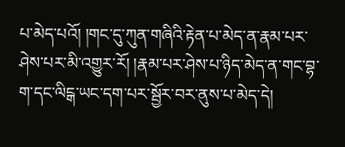པ་མེད་པའོ། །གང་དུ་ཀུན་གཞིའི་རྟེན་པ་མེད་ན་རྣམ་པར་ཤེས་པར་མི་འགྱུར་རོ། །རྣམ་པར་ཤེས་པ་ཉིད་མེད་ན་གང་བྷ་ག་དང་ལིངྒ་ཡང་དག་པར་སྦྱོར་བར་ནུས་པ་མེད་དེ།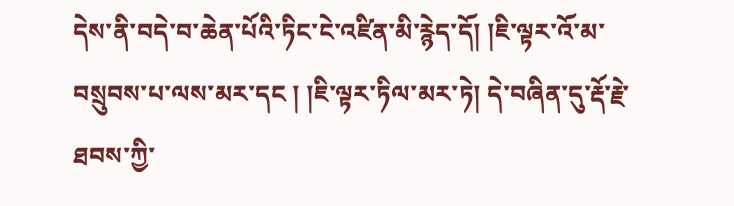དེས་ནི་བདེ་བ་ཆེན་པོའི་ཏིང་ངེ་འཛིན་མི་རྙེད་དོ། །ཇི་ལྟར་འོ་མ་བསྲུབས་པ་ལས་མར་དང ། །ཇི་ལྟར་ཏིལ་མར་ཏེ། དེ་བཞིན་དུ་རྡོ་རྗེ་ཐབས་ཀྱི་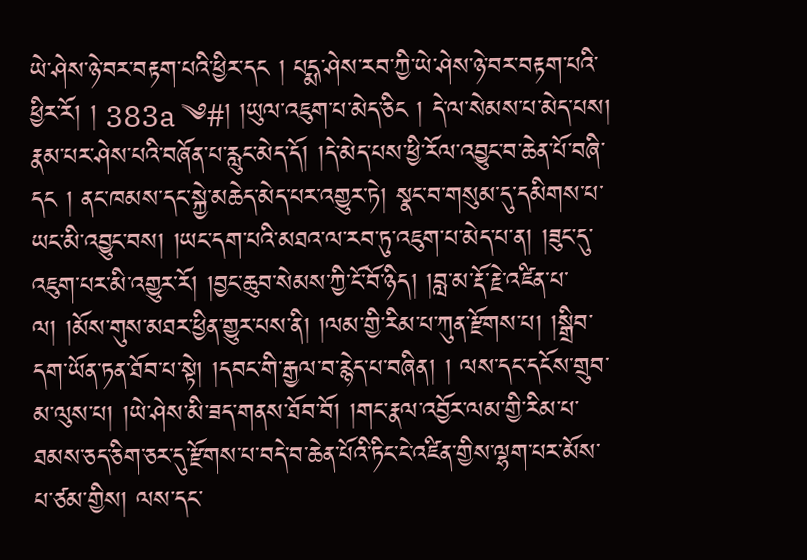ཡེ་ཤེས་ཉེ་བར་བརྟག་པའི་ཕྱིར་དང ། པདྨ་ཤེས་རབ་ཀྱི་ཡེ་ཤེས་ཉེ་བར་བརྟག་པའི་ཕྱིར་རོ། ། 383a ༄#། །ཡུལ་འཇུག་པ་མེད་ཅིང ། དེ་ལ་སེམས་པ་མེད་པས། རྣམ་པར་ཤེས་པའི་བཞོན་པ་རླུང་མེད་དོ། །དེ་མེད་པས་ཕྱི་རོལ་འབྱུང་བ་ཆེན་པོ་བཞི་དང ། ནང་ཁམས་དང་སྐྱེ་མཆེད་མེད་པར་འགྱུར་ཏེ། སྣང་བ་གསུམ་དུ་དམིགས་པ་ཡང་མི་འབྱུང་བས། །ཡང་དག་པའི་མཐའ་ལ་རབ་ཏུ་འཇུག་པ་མེད་པ་ན། །ཟུང་དུ་འཇུག་པར་མི་འགྱུར་རོ། །བྱང་ཆུབ་སེམས་ཀྱི་ངོ་བོ་ཉིད། །བླ་མ་རྡོ་རྗེ་འཛིན་པ་ལ། །མོས་གུས་མཐར་ཕྱིན་གྱུར་པས་ནི། །ལམ་གྱི་རིམ་པ་ཀུན་རྫོགས་པ། །སྒྲིབ་དག་ཡོན་ཏན་ཐོབ་པ་སྟེ། །དབང་གི་རྒྱལ་བ་རྙེད་པ་བཞིན། ། ལས་དང་དངོས་གྲུབ་མ་ལུས་པ། །ཡེ་ཤེས་མི་ཟད་གནས་ཐོབ་བོ། །གང་རྣལ་འབྱོར་ལམ་གྱི་རིམ་པ་ཐམས་ཅད་ཅིག་ཅར་དུ་རྫོགས་པ་བདེ་བ་ཆེན་པོའི་ཏིང་ངེ་འཛིན་གྱིས་ལྷག་པར་མོས་པ་ཙམ་གྱིས། ལས་དང་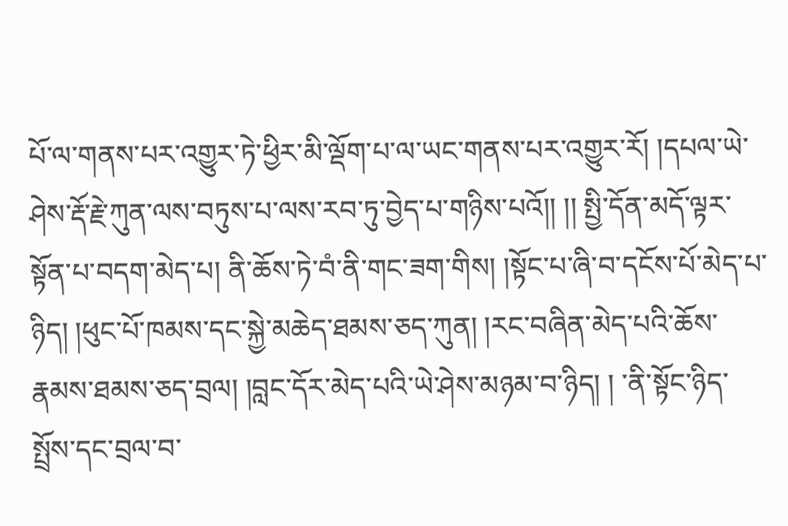པོ་ལ་གནས་པར་འགྱུར་ཏེ་ཕྱིར་མི་ལྡོག་པ་ལ་ཡང་གནས་པར་འགྱུར་རོ། །དཔལ་ཡེ་ཤེས་རྡོ་རྗེ་ཀུན་ལས་བཏུས་པ་ལས་རབ་ཏུ་བྱེད་པ་གཉིས་པའོ།། །། སྤྱི་དོན་མདོ་ལྟར་སྟོན་པ་བདག་མེད་པ། ནི་ཆོས་ཏེ་བཾ་ནི་གང་ཟག་གིས། །སྟོང་པ་ཞི་བ་དངོས་པོ་མེད་པ་ཉིད། །ཕུང་པོ་ཁམས་དང་སྐྱེ་མཆེད་ཐམས་ཅད་ཀུན། །རང་བཞིན་མེད་པའི་ཆོས་རྣམས་ཐམས་ཅད་བྲལ། །བླང་དོར་མེད་པའི་ཡེ་ཤེས་མཉམ་བ་ཉིད། ། ་ནི་སྟོང་ཉིད་སྤྲོས་དང་བྲལ་བ་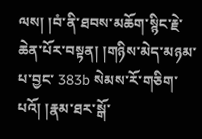ལས། །བཾ་ནི་ཐབས་མཆོག་སྙིང་རྗེ་ཆེན་པོར་བསྟན། །གཉིས་མེད་མཉམ་པ་བྱང་ 383b སེམས་རོ་གཅིག་པའོ། །རྣམ་ཐར་སྒོ་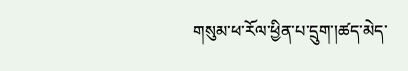གསུམ་ཕ་རོལ་ཕྱིན་པ་དྲུག་།ཚད་མེད་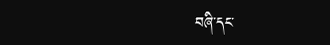བཞི་དང་